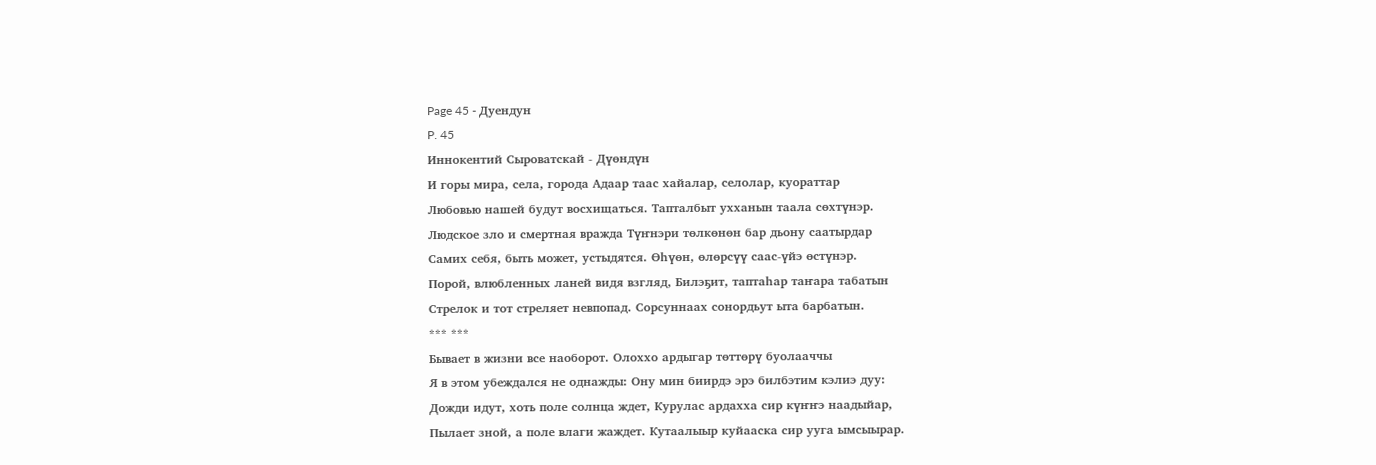Page 45 - Дуендун
P. 45
Иннокентий Сыроватскай - Дүөндүн
И горы мира, села, города Адаар таас хайалар, селолар, куораттар
Любовью нашей будут восхищаться. Тапталбыт ухханын таала сөхтүнэр.
Людское зло и смертная вражда Түҥнэри төлкөнөн бар дьону саатырдар
Самих себя, быть может, устыдятся. Өһүөн, өлөрсүү саас-үйэ өстүнэр.
Порой, влюбленных ланей видя взгляд, Билэҕит, таптаһар таҥара табатын
Стрелок и тот стреляет невпопад. Сорсуннаах сонордьут ыта барбатын.
*** ***
Бывает в жизни все наоборот. Олоххо ардыгар төттөрү буолааччы
Я в этом убеждался не однажды: Ону мин биирдэ эрэ билбэтим кэлиэ дуу:
Дожди идут, хоть поле солнца ждет, Курулас ардахха сир күҥҥэ наадыйар,
Пылает зной, а поле влаги жаждет. Кутаалыыр куйааска сир ууга ымсыырар.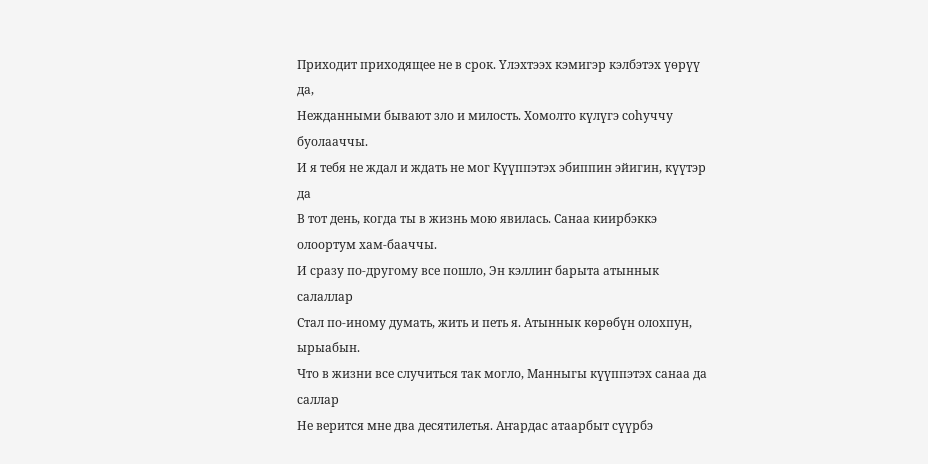Приходит приходящее не в срок. Үлэхтээх кэмигэр кэлбэтэх үөрүү да,
Нежданными бывают зло и милость. Хомолто күлүгэ соһуччу буолааччы.
И я тебя не ждал и ждать не мог Күүппэтэх эбиппин эйигин, күүтэр да
В тот день, когда ты в жизнь мою явилась. Санаа киирбэккэ олоортум хам-бааччы.
И сразу по-другому все пошло, Эн кэллиҥ барыта атыннык салаллар
Стал по-иному думать, жить и петь я. Атыннык көрөбүн олохпун, ырыабын.
Что в жизни все случиться так могло, Манныгы күүппэтэх санаа да саллар
Не верится мне два десятилетья. Аҥардас атаарбыт сүүрбэ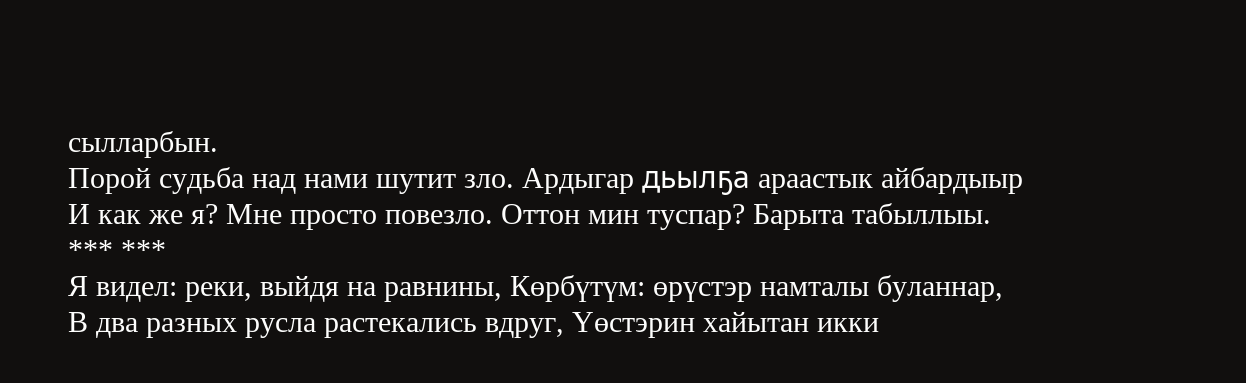сылларбын.
Порой судьба над нами шутит зло. Ардыгар дьылҕа араастык айбардыыр
И как же я? Мне просто повезло. Оттон мин туспар? Барыта табыллыы.
*** ***
Я видел: реки, выйдя на равнины, Көрбүтүм: өрүстэр намталы буланнар,
В два разных русла растекались вдруг, Үөстэрин хайытан икки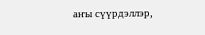аҥы сүүрдэллэр,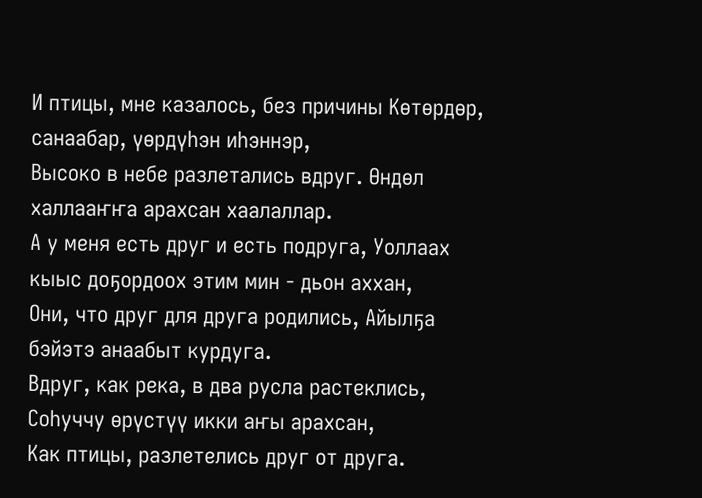И птицы, мне казалось, без причины Көтөрдөр, санаабар, үөрдүһэн иһэннэр,
Высоко в небе разлетались вдруг. Өндөл халлааҥҥа арахсан хаалаллар.
А у меня есть друг и есть подруга, Уоллаах кыыс доҕордоох этим мин - дьон аххан,
Они, что друг для друга родились, Айылҕа бэйэтэ анаабыт курдуга.
Вдруг, как река, в два русла растеклись, Соһуччу өрүстүү икки аҥы арахсан,
Как птицы, разлетелись друг от друга.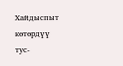Хайдыспыт көтөрдүү тус-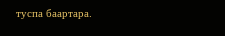туспа баартара.